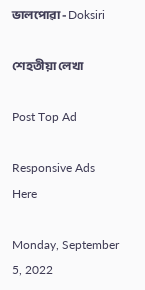ভালপোৱা - Doksiri

শেহতীয়া লেখা

Post Top Ad

Responsive Ads Here

Monday, September 5, 2022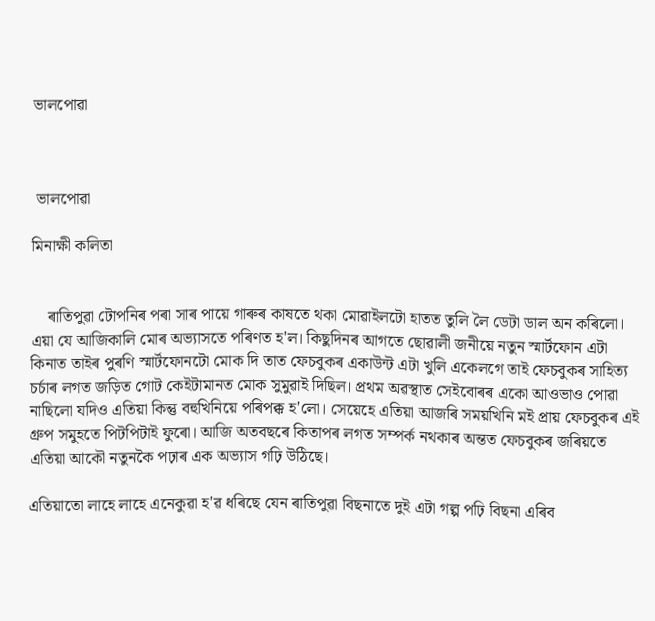ভালপোৱা



 ভালপোৱা

মিনাক্ষী কলিতা


    ৰাতিপুৱা টোপনিৰ পৰা সাৰ পায়ে গাৰুৰ কাষতে থকা মোৱাইলটো হাতত তুলি লৈ ডেটা ডাল অন কৰিলো। এয়া যে আজিকালি মোৰ অভ্যাসতে পৰিণত হ'ল। কিছুদিনৰ আগতে ছোৱালী জনীয়ে নতুন স্মাৰ্টফোন এটা কিনাত তাইৰ পুৰণি স্মাৰ্টফোনটো মোক দি তাত ফেচবুকৰ একাউন্ট এটা খুলি একেলগে তাই ফেচবুকৰ সাহিত্য চৰ্চাৰ লগত জড়িত গোট কেইটামানত মোক সুমুৱাই দিছিল। প্রথম অৱস্থাত সেইবোৰৰ একো আওভাও পোৱা নাছিলো যদিও এতিয়া কিন্তু বহুখিনিয়ে পৰিপক্ক হ'লো। সেয়েহে এতিয়া আজৰি সময়খিনি মই প্ৰায় ফেচবুকৰ এই গ্ৰুপ সমুহতে পিটপিটাই ফুৰো। আজি অতবছৰে কিতাপৰ লগত সম্পৰ্ক নথকাৰ অন্তত ফেচবুকৰ জৰিয়তে এতিয়া আকৌ নতুনকৈ পঢ়াৰ এক অভ্যাস গঢ়ি উঠিছে।

এতিয়াতো লাহে লাহে এনেকুৱা হ'ৱ ধৰিছে যেন ৰাতিপুৱা বিছনাতে দুই এটা গল্প পঢ়ি বিছনা এৰিব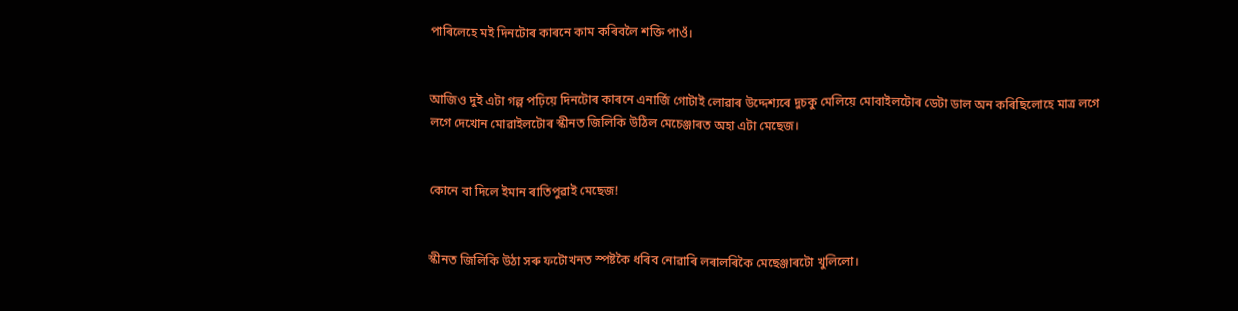পাৰিলেহে মই দিনটোৰ কাৰনে কাম কৰিবলৈ শক্তি পাওঁ।


আজিও দুই এটা গল্প পঢ়িয়ে দিনটোৰ কাৰনে এনাৰ্জি গোটাই লোৱাৰ উদ্দেশ্যৰে দুচকু মেলিয়ে মোবাইলটোৰ ডেটা ডাল অন কৰিছিলোহে মাত্ৰ লগে লগে দেখোন মোৱাইলটোৰ স্কীনত জিলিকি উঠিল মেচেঞ্জাৰত অহা এটা মেছেজ।


কোনে বা দিলে ইমান ৰাতিপুৱাই মেছেজ!


স্কীনত জিলিকি উঠা সৰু ফটোখনত স্পষ্টকৈ ধৰিব নোৱাৰি লৰালৰিকৈ মেছেঞ্জাৰটো খুলিলো।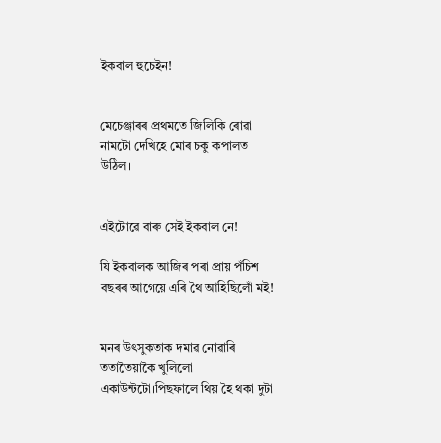ইকবাল হুচেইন!


মেচেঞ্জাৰৰ প্ৰথমতে জিলিকি ৰোৱা নামটো দেখিহে মোৰ চকু কপালত উঠিল।


এইটোৱে বাৰু সেই ইকবাল নে!

যি ইকবালক আজিৰ পৰা প্ৰায় পঁচিশ বছৰৰ আগেয়ে এৰি থৈ আহিছিলোঁ মই!


মনৰ উৎসুকতাক দমাৱ নোৱাৰি ততাতৈয়াকৈ খুলিলো একাউন্টটো।পিছফালে থিয় হৈ থকা দুটা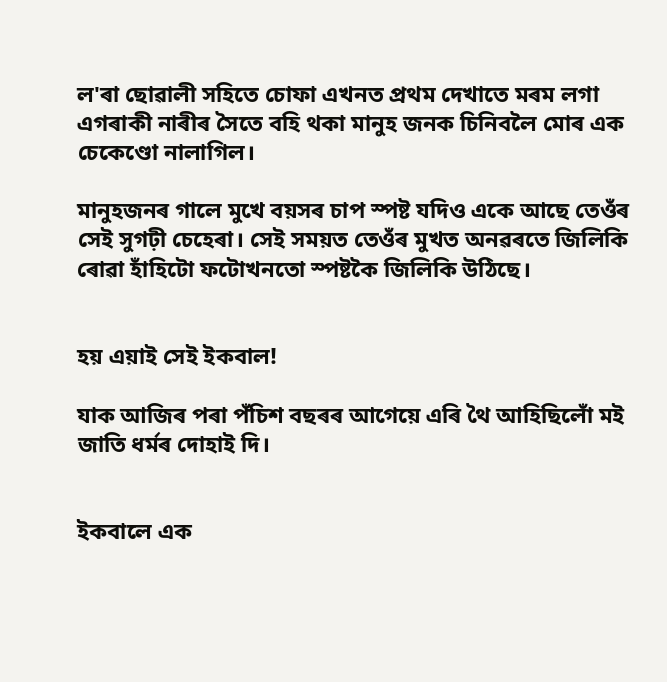ল'ৰা ছোৱালী সহিতে চোফা এখনত প্রথম দেখাতে মৰম লগা এগৰাকী নাৰীৰ সৈতে বহি থকা মানুহ জনক চিনিবলৈ মোৰ এক চেকেণ্ডো নালাগিল।

মানুহজনৰ গালে মুখে বয়সৰ চাপ স্পষ্ট যদিও একে আছে তেওঁৰ সেই সুগঢ়ী চেহেৰা। সেই সময়ত তেওঁৰ মুখত অনৱৰতে জিলিকি ৰোৱা হাঁহিটো ফটোখনতো স্পষ্টকৈ জিলিকি উঠিছে।


হয় এয়াই সেই ইকবাল!

যাক আজিৰ পৰা পঁচিশ বছৰৰ আগেয়ে এৰি থৈ আহিছিলোঁ মই জাতি ধৰ্মৰ দোহাই দি।


ইকবালে এক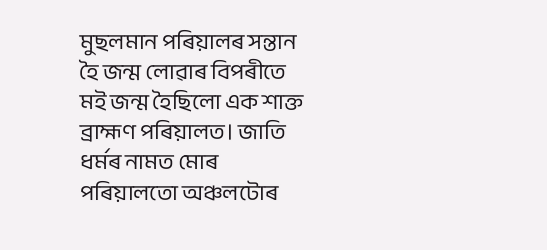মুছলমান পৰিয়ালৰ সন্তান হৈ জন্ম লোৱাৰ বিপৰীতে মই জন্ম হৈছিলো এক শাক্ত ব্রাহ্মণ পৰিয়ালত। জাতি ধৰ্মৰ নামত মোৰ পৰিয়ালতো অঞ্চলটোৰ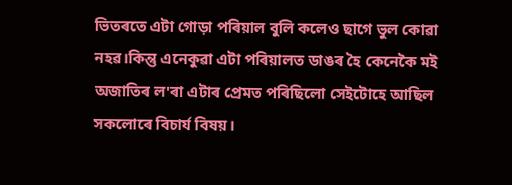ভিতৰতে এটা গোড়া পৰিয়াল বুলি কলেও ছাগে ভুল কোৱা নহৱ।কিন্তু এনেকুৱা এটা পৰিয়ালত ডাঙৰ হৈ কেনেকৈ মই অজাতিৰ ল'ৰা এটাৰ প্ৰেমত পৰিছিলো সেইটোহে আছিল সকলোৰে বিচাৰ্য বিষয়।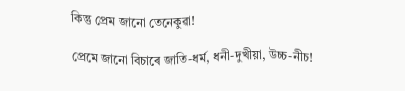কিন্তু প্রেম জানো তেনেকুৱা!

প্রেমে জানো বিচাৰে জাতি-ধৰ্ম, ধনী-দুখীয়া, উচ্চ-নীচ!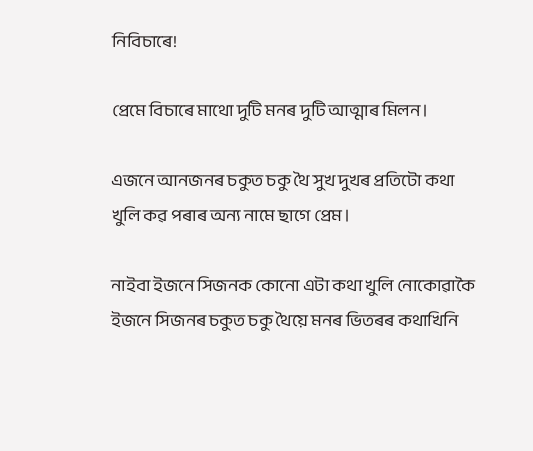নিবিচাৰে!

প্রেমে বিচাৰে মাথো দুটি মনৰ দুটি আত্মাৰ মিলন।

এজনে আনজনৰ চকুত চকু থৈ সুখ দুখৰ প্ৰতিটো কথা খুলি কৱ পৰাৰ অন্য নামে ছাগে প্রেম।

নাইবা ইজনে সিজনক কোনো এটা কথা খুলি নোকোৱাকৈ ইজনে সিজনৰ চকুত চকু থৈয়ে মনৰ ভিতৰৰ কথাখিনি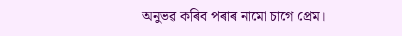অনুভৱ কৰিব পৰাৰ নামো চাগে প্রেম।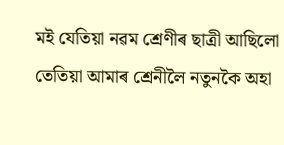মই যেতিয়া নৱম শ্ৰেণীৰ ছাত্ৰী আছিলো তেতিয়া আমাৰ শ্রেনীলৈ নতুনকৈ অহা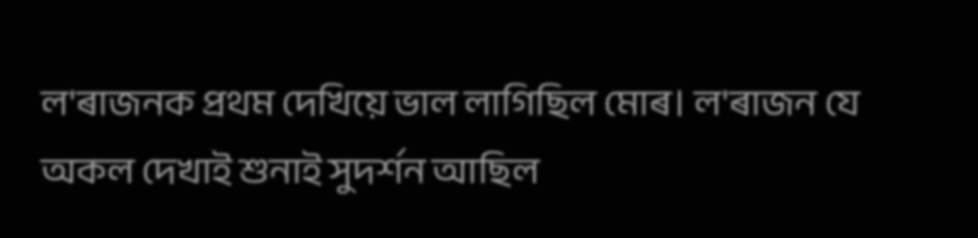ল'ৰাজনক প্রথম দেখিয়ে ভাল লাগিছিল মোৰ। ল'ৰাজন যে অকল দেখাই শুনাই সুদৰ্শন আছিল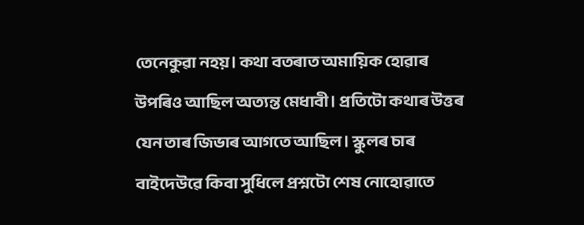তেনেকুৱা নহয়। কথা বতৰাত অমায়িক হোৱাৰ উপৰিও আছিল অত্যন্ত মেধাবী। প্ৰতিটো কথাৰ উত্তৰ যেন তাৰ জিভাৰ আগতে আছিল। স্কুলৰ চাৰ বাইদেউৱে কিবা সুধিলে প্ৰশ্নটো শেষ নোহোৱাতে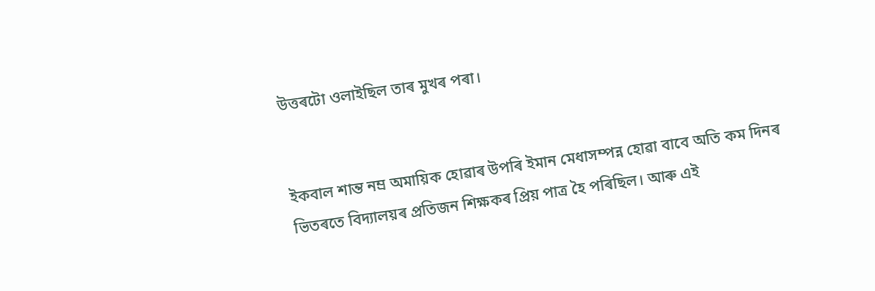উত্তৰটো ওলাইছিল তাৰ মুখৰ পৰা।


ইকবাল শান্ত নম্ৰ অমায়িক হোৱাৰ উপৰি ইমান মেধাসম্পন্ন হোৱা বাবে অতি কম দিনৰ ভিতৰতে বিদ্যালয়ৰ প্ৰতিজন শিক্ষকৰ প্ৰিয় পাত্ৰ হৈ পৰিছিল। আৰু এই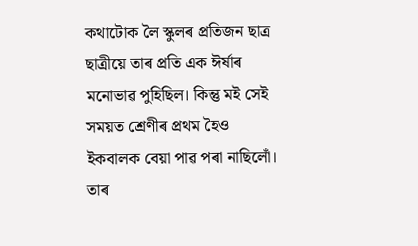কথাটোক লৈ স্কুলৰ প্ৰতিজন ছাত্ৰ ছাত্ৰীয়ে তাৰ প্ৰতি এক ঈৰ্ষাৰ মনোভাৱ পুহিছিল। কিন্তু মই সেই সময়ত শ্ৰেণীৰ প্রথম হৈও ইকবালক বেয়া পাৱ পৰা নাছিলোঁ। তাৰ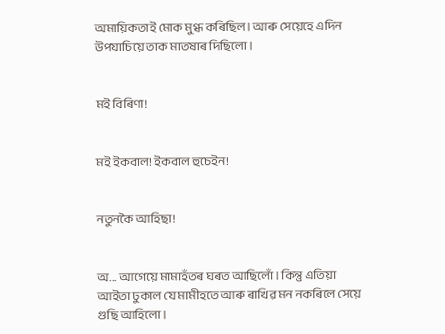অমায়িকতাই মোক মুগ্ধ কৰিছিল। আৰু সেয়েহে এদিন উপযাচিয়ে তাক মাতষাৰ দিছিলো।


মই বিৰিণা!


মই ইকবাল! ইকবাল হুচেইন!


নতুনকৈ আহিছা!


অ... আগেয়ে মামাহঁতৰ ঘৰত আছিলোঁ। কিন্তু এতিয়া আইতা ঢুকাল যে মামীহতে আৰু ৰাখিৱ মন নকৰিলে সেয়ে গুছি আহিলো।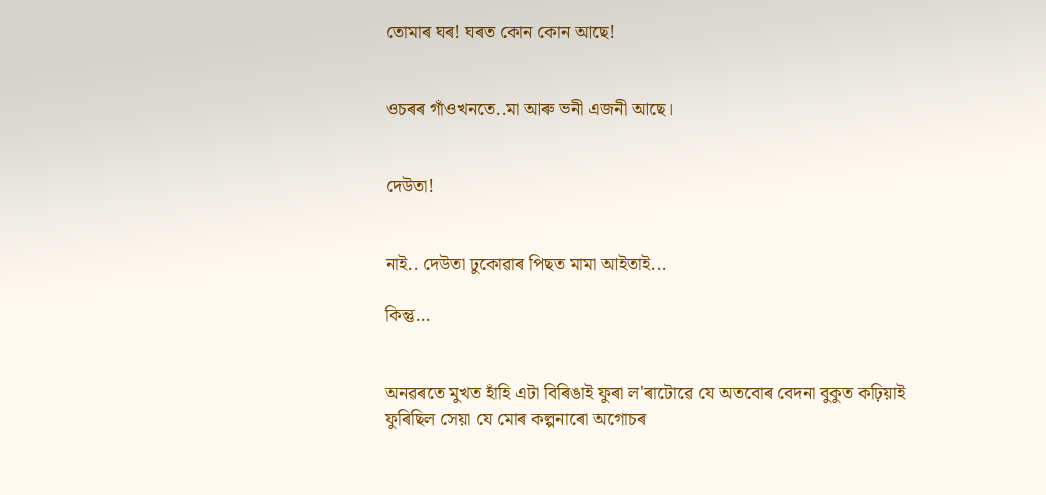তোমাৰ ঘৰ! ঘৰত কোন কোন আছে!


ওচৰৰ গাঁওখনতে..মা আৰু ভনী এজনী আছে।


দেউতা!


নাই.. দেউতা ঢুকোৱাৰ পিছত মামা আইতাই...

কিন্তু...


অনৱৰতে মুখত হাঁহি এটা বিৰিঙাই ফুৰা ল'ৰাটোৱে যে অতবোৰ বেদনা বুকুত কঢ়িয়াই ফুৰিছিল সেয়া যে মোৰ কল্পনাৰো অগোচৰ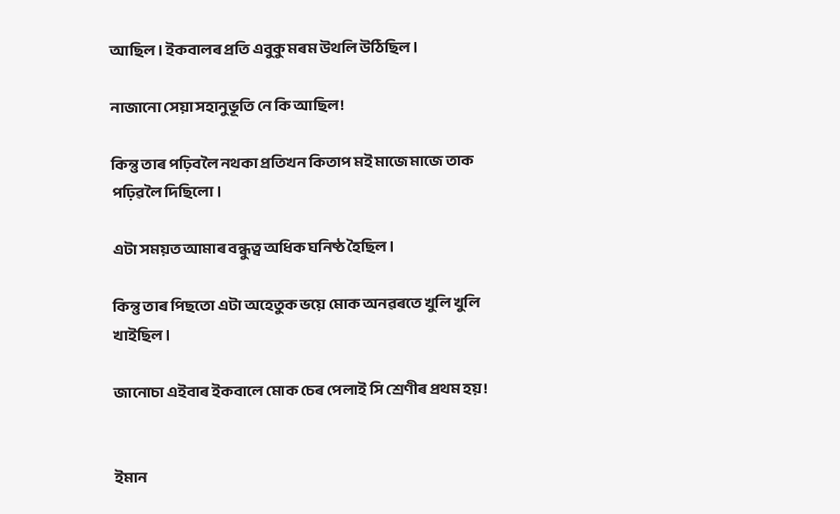আছিল। ইকবালৰ প্ৰতি এবুকু মৰম উথলি উঠিছিল।

নাজানো সেয়া সহানুভূতি নে কি আছিল!

কিন্তু তাৰ পঢ়িবলৈ নথকা প্ৰতিখন কিতাপ মই মাজে মাজে তাক পঢ়িৱলৈ দিছিলো।

এটা সময়ত আমাৰ বন্ধুত্ব অধিক ঘনিষ্ঠ হৈছিল।

কিন্তু তাৰ পিছতো এটা অহেতুক ভয়ে মোক অনৱৰতে খুলি খুলি খাইছিল।

জানোচা এইবাৰ ইকবালে মোক চেৰ পেলাই সি শ্ৰেণীৰ প্রথম হয়!


ইমান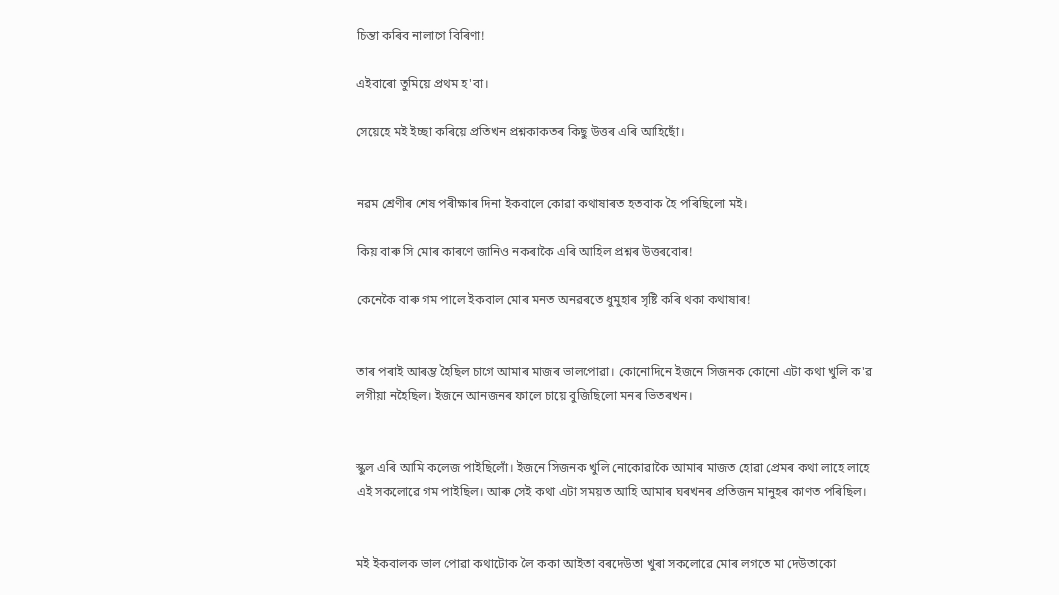চিন্তা কৰিব নালাগে বিৰিণা!

এইবাৰো তুমিয়ে প্রথম হ'বা।

সেয়েহে মই ইচ্ছা কৰিয়ে প্ৰতিখন প্ৰশ্নকাকতৰ কিছু উত্তৰ এৰি আহিছোঁ।


নৱম শ্ৰেণীৰ শেষ পৰীক্ষাৰ দিনা ইকবালে কোৱা কথাষাৰত হতবাক হৈ পৰিছিলো মই।

কিয় বাৰু সি মোৰ কাৰণে জানিও নকৰাকৈ এৰি আহিল প্ৰশ্নৰ উত্তৰবোৰ!

কেনেকৈ বাৰু গম পালে ইকবাল মোৰ মনত অনৱৰতে ধুমুহাৰ সৃষ্টি কৰি থকা কথাষাৰ!


তাৰ পৰাই আৰম্ভ হৈছিল চাগে আমাৰ মাজৰ ভালপোৱা। কোনোদিনে ইজনে সিজনক কোনো এটা কথা খুলি ক'ৱ লগীয়া নহৈছিল। ইজনে আনজনৰ ফালে চায়ে বুজিছিলো মনৰ ভিতৰখন।


স্কুল এৰি আমি কলেজ পাইছিলোঁ। ইজনে সিজনক খুলি নোকোৱাকৈ আমাৰ মাজত হোৱা প্রেমৰ কথা লাহে লাহে এই সকলোৱে গম পাইছিল। আৰু সেই কথা এটা সময়ত আহি আমাৰ ঘৰখনৰ প্ৰতিজন মানুহৰ কাণত পৰিছিল।


মই ইকবালক ভাল পোৱা কথাটোক লৈ ককা আইতা বৰদেউতা খুৰা সকলোৱে মোৰ লগতে মা দেউতাকো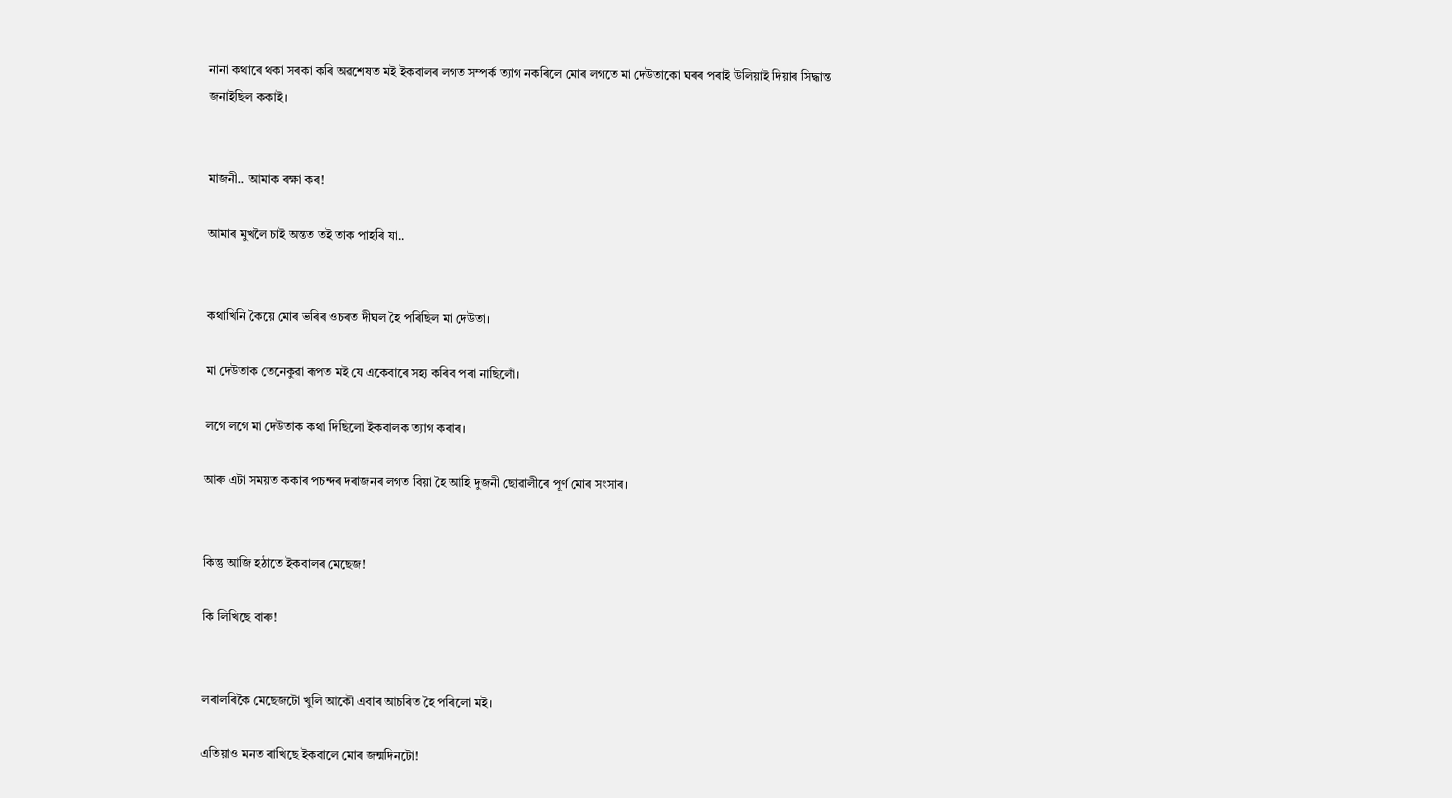নানা কথাৰে থকা সৰকা কৰি অৱশেষত মই ইকবালৰ লগত সম্পৰ্ক ত্যাগ নকৰিলে মোৰ লগতে মা দেউতাকো ঘৰৰ পৰাই উলিয়াই দিয়াৰ সিদ্ধান্ত জনাইছিল ককাই।


মাজনী.. আমাক ৰক্ষা কৰ!

আমাৰ মুখলৈ চাই অন্তত তই তাক পাহৰি যা..


কথাখিনি কৈয়ে মোৰ ভৰিৰ ওচৰত দীঘল হৈ পৰিছিল মা দেউতা।

মা দেউতাক তেনেকুৱা ৰূপত মই যে একেবাৰে সহ্য কৰিব পৰা নাছিলোঁ।

লগে লগে মা দেউতাক কথা দিছিলো ইকবালক ত্যাগ কৰাৰ।

আৰু এটা সময়ত ককাৰ পচন্দৰ দৰাজনৰ লগত বিয়া হৈ আহি দুজনী ছোৱালীৰে পূৰ্ণ মোৰ সংসাৰ।


কিন্তু আজি হঠাতে ইকবালৰ মেছেজ!

কি লিখিছে বাৰু!


লৰালৰিকৈ মেছেজটো খুলি আকৌ এবাৰ আচৰিত হৈ পৰিলো মই।

এতিয়াও মনত ৰাখিছে ইকবালে মোৰ জন্মদিনটো!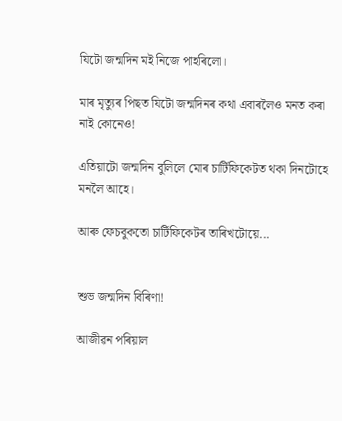যিটো জন্মদিন মই নিজে পাহৰিলো।

মাৰ মৃত্যুৰ পিছত যিটো জন্মদিনৰ কথা এবাৰলৈও মনত কৰা নাই কোনেও!

এতিয়াটো জন্মদিন বুলিলে মোৰ চাৰ্টিফিকেটত থকা দিনটোহে মনলৈ আহে।

আৰু ফেচবুকতো চাৰ্টিফিকেটৰ তাৰিখটোয়ে...


শুভ জন্মদিন বিৰিণা!

আজীৱন পৰিয়াল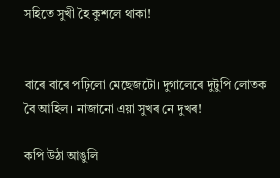সহিতে সুখী হৈ কুশলে থাকা!


বাৰে বাৰে পঢ়িলো মেছেজটো। দুগালেৰে দুটুপি লোতক বৈ আহিল। নাজানো এয়া সুখৰ নে দুখৰ!

কপি উঠা আঙুলি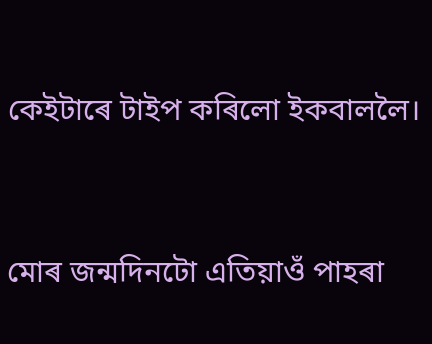কেইটাৰে টাইপ কৰিলো ইকবাললৈ।


মোৰ জন্মদিনটো এতিয়াওঁ পাহৰা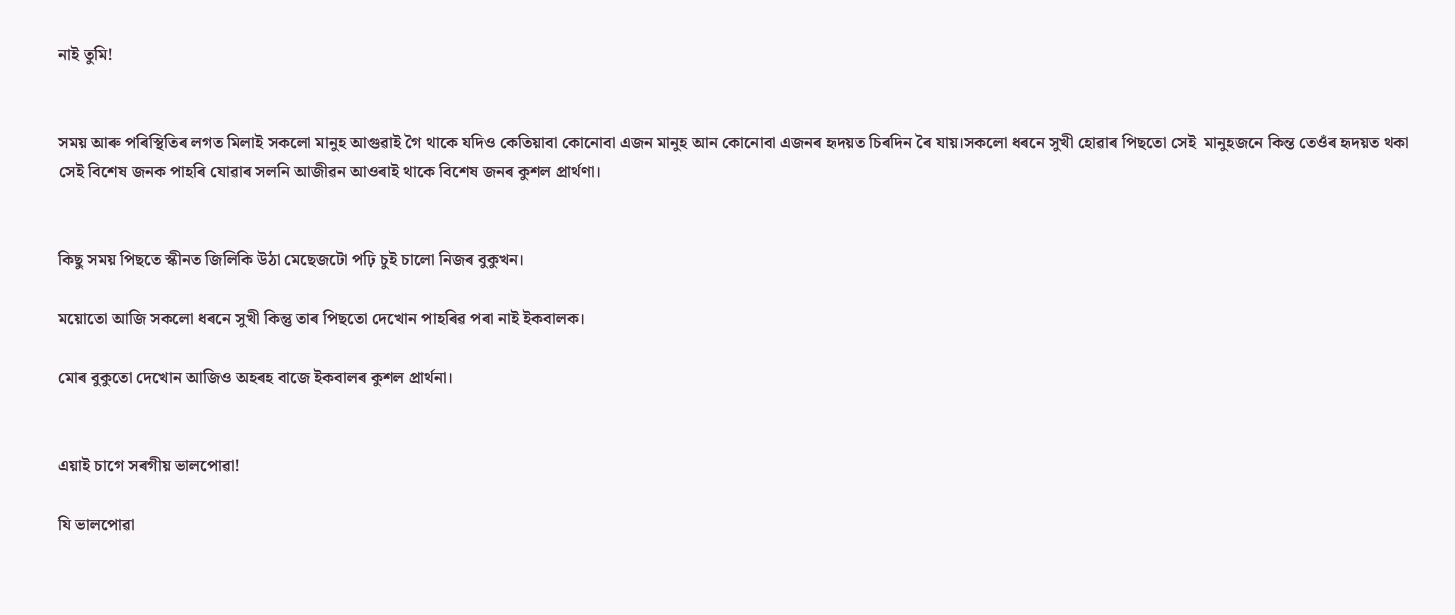নাই তুমি!


সময় আৰু পৰিস্থিতিৰ লগত মিলাই সকলো মানুহ আগুৱাই গৈ থাকে যদিও কেতিয়াবা কোনোবা এজন মানুহ আন কোনোবা এজনৰ হৃদয়ত চিৰদিন ৰৈ যায়।সকলো ধৰনে সুখী হোৱাৰ পিছতো সেই  মানুহজনে কিন্ত তেওঁৰ হৃদয়ত থকা সেই বিশেষ জনক পাহৰি যোৱাৰ সলনি আজীৱন আওৰাই থাকে বিশেষ জনৰ কুশল প্রাৰ্থণা।


কিছু সময় পিছতে স্কীনত জিলিকি উঠা মেছেজটো পঢ়ি চুই চালো নিজৰ বুকুখন।

ময়োতো আজি সকলো ধৰনে সুখী কিন্তু তাৰ পিছতো দেখোন পাহৰিৱ পৰা নাই ইকবালক।

মোৰ বুকুতো দেখোন আজিও অহৰহ বাজে ইকবালৰ কুশল প্রাৰ্থনা।


এয়াই চাগে সৰগীয় ভালপোৱা!

যি ভালপোৱা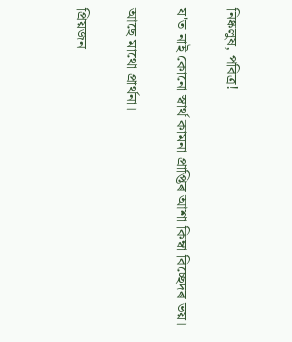নিষ্কলুষ, পবিত্ৰ!

য'ত নাই কোনো স্বাৰ্থ কামনা প্ৰাপ্তিৰ আশা কিম্বা বিচ্ছেদৰ ভয়।

আছে মাথো প্রাৰ্থনা।

প্ৰিয়জন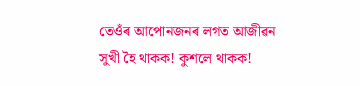তেওঁৰ আপোনজনৰ লগত আজীৱন সুখী হৈ থাকক! কুশলে থাকক!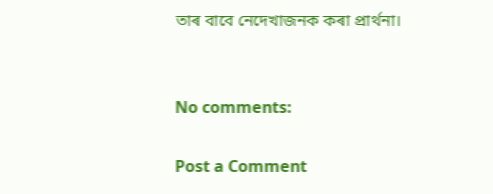তাৰ বাবে নেদেখাজনক কৰা প্রাৰ্থনা।


No comments:

Post a Comment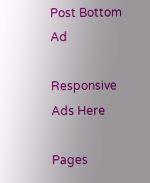Post Bottom Ad

Responsive Ads Here

Pages